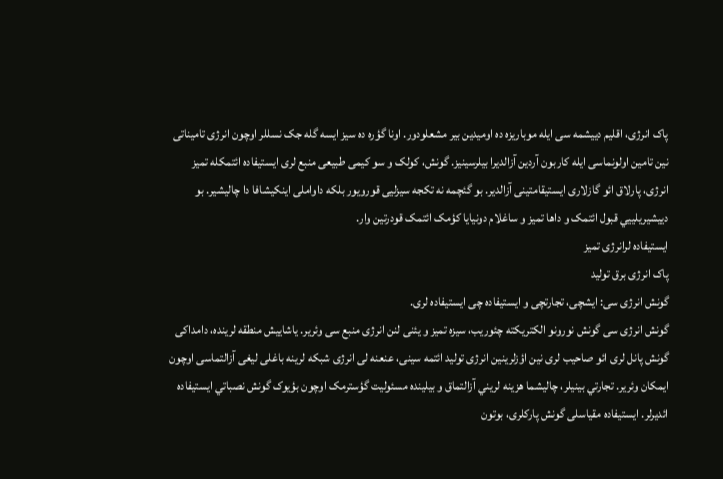پاک انرژی، اقلیم دییشمه سی ایله موباریزه ده اومیدین بیر مشعلودور. اونا گؤره ده سیز ایسه گله جک نسللر اوچون انرژی تامیناتی نین تامین اولونماسی ایله کاربون آردین آزالدیرا بیلرسینیز. گونش، کولک و سو کیمی طبیعی منبع لری ایستیفاده ائتمکله تمیز انرژی، پارلاق ائو گازلاری ایستیقامتینی آزالدیر. بو گئچمه نه تکجه سیزلیی قورویور بلکه داواملی اینکیشافا دا چالیشیر. بو دييشيريلييي قبول ائتمک و داها تمیز و ساغلام دونيايا کؤمک ائتمک قودرتين وار.
ایستیفاده لرانرژی تمیز
پاک انرژی برق تولید
گونش انرژی سی: ایشچی، تجارتچی و ایستیفاده چی ایستیفاده لری.
گونش انرژی سی گونش نورونو الکتریکته چئوریب، سیزه تمیز و یئنی لنن انرژی منبع سی وئریر. یاشاییش منطقه لرینده، دامداکی گونش پانل لری ائو صاحیب لری نین اؤزلرینین انرژی تولید ائتمه سینی، عنعنه لی انرژی شبکه لرینه باغلی لیغی آزالتماسی اوچون ایمکان وئریر. تجارتي بينيلر، چاليشما هزینه لريني آزالتماق و بيلينده مسئوليت گؤسترمک اوچون بؤيوک گونش نصباتي ايستيفاده ائديرلر. ایستیفاده مقياسلی گونش پارکلری، بوتون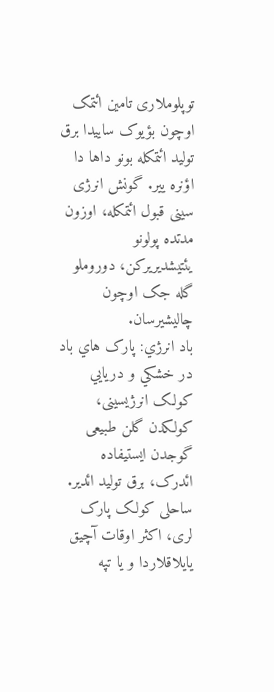توپلوملاری تامین ائتمک اوچون بؤیوک ساییدا برق تولید ائتمکله بونو داها دا اؤنره ییر. گونش انرژی سینی قبول ائتمکله، اوزون مدتده پولونو یئتیشدیریرکن، دوروملو گله جک اوچون چالیشیرسان.
باد انرژي: پارک هاي باد در خشکي و دريايي
کولک انرژیسینی، کولکدن گلن طبیعی گوجدن ایستیفاده ائدرک، برق تولید ائدیر. ساحلی کولک پارک لری، اکثر اوقات آچيق يايلاقلاردا و یا تپه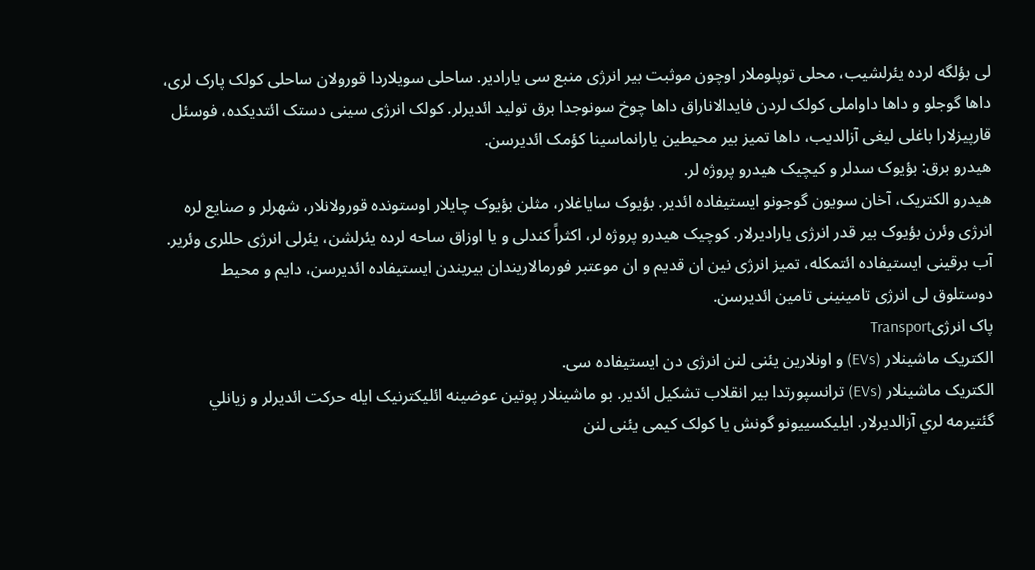لی بؤلگه لرده یئرلشیب، محلی توپلوملار اوچون موثبت بیر انرژی منبع سی یارادیر. ساحلی سویلاردا قورولان ساحلی کولک پارک لری، داها گوجلو و داها داواملی کولک لردن فایدالاناراق داها چوخ سونوجدا برق تولید ائدیرلر. کولک انرژی سینی دستک ائتدیکده، فوسئل قارپیزلارا باغلی لیغی آزالدیب، داها تمیز بیر محیطین یارانماسینا کؤمک ائدیرسن.
هیدرو برق: بؤیوک سدلر و کیچیک هیدرو پروژه لر.
هیدرو الکتریک، آخان سویون گوجونو ایستیفاده ائدیر. بؤیوک سایاغلار، مثلن بؤیوک چایلار اوستونده قورولانلار، شهرلر و صنایع لره انرژی وئرن بؤیوک بیر قدر انرژی یارادیرلار. کوچیک هیدرو پروژه لر، اکثراً کندلی و یا اوزاق ساحه لرده یئرلشن، یئرلی انرژی حللری وئریر. آب برقینی ایستیفاده ائتمکله، تمیز انرژی نین ان قدیم و ان موعتبر فورمالاریندان بیریندن ایستیفاده ائدیرسن، دایم و محیط دوستلوق لی انرژی تامینینی تامین ائدیرسن.
پاک انرژیTransport
الکتریک ماشینلار (EVs) و اونلارین یئنی لنن انرژی دن ایستیفاده سی.
الکتریک ماشینلار (EVs) ترانسپورتدا بیر انقلاب تشکیل ائدیر. بو ماشينلار پوتين عوضينه ائليکترنيک ايله حرکت ائديرلر و زيانلي گئتيرمه لري آزالديرلار. ایلیکسییونو گونش یا کولک کیمی یئنی لنن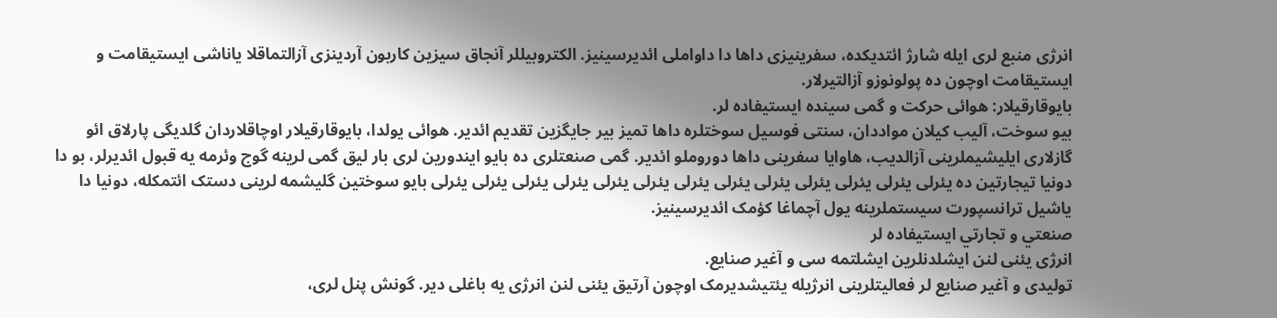انرژی منبع لری ایله شارژ ائتدیکده، سفرینیزی داها دا داواملی ائدیرسینیز. الکتروبیللر آنجاق سیزین کاربون آردینزی آزالتماقلا یاناشی ایستیقامت و ایستیقامت اوچون ده پولونوزو آزالتیرلار.
بایوقارقیلار: هوائی حرکت و گمی سینده ایستیفاده لر.
بیو سوخت، آلیب کیلان مواددان، سنتی فوسیل سوختلره داها تمیز بیر جایگزین تقدیم ائدیر. هوائی یولدا، بایوقارقیلار اوچاقلاردان گلدیگی پارلاق ائو گازلاری ایلیشیملرینی آزالدیب، هاوایا سفرینی داها دوروملو ائدیر. گمی صنعتلری ده بایو ایندورین لری بار لیق گمی لرینه گوج وئرمه یه قبول ائدیرلر، بو دا دونیا تیجارتین ده یئرلی یئرلی یئرلی یئرلی یئرلی یئرلی یئرلی یئرلی یئرلی یئرلی یئرلی یئرلی یئرلی بایو سوختین گلیشمه لرینی دستک ائتمکله، دونیا دا یاشیل ترانسپورت سیستملرینه یول آچماغا کؤمک ائدیرسینیز.
صنعتي و تجارتي ایستیفاده لر
انرژی یئنی لنن ایشلدنلرین ایشلتمه سی و آغیر صنایع.
تولیدی و آغیر صنایع لر فعالیتلرینی انرژیله یئتیشدیرمک اوچون آرتیق یئنی لنن انرژی یه باغلی دیر. گونش پنل لری،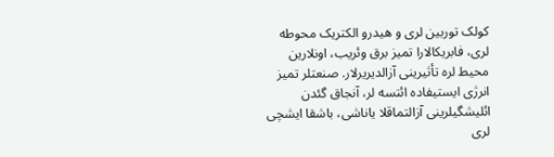کولک توربین لری و هیدرو الکتریک محوطه لری، فابریکالارا تمیز برق وئریب، اونلارین محیط لره تأثیرینی آزالدیریرلار. صنعتلر تمیز انرژی ایستیفاده ائتسه لر، آنجاق گئدن ائلیشگیلرینی آزالتماقلا یاناشی، باشقا ایشچی لری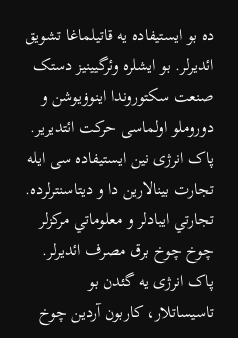ده بو ایستیفاده یه قاتیلماغا تشویق ائدیرلر. بو ایشلره وئرگیینیز دستک صنعت سکتوروندا اینوۏیوشن و دوروملو اولماسی حرکت ائتدیریر.
پاک انرژی نین ایستیفاده سی ایله تجارت بینالارین دا و دیتاسنترلرده.
تجارتي ايبادلر و معلوماتي مرکزلر چوخ چوخ برق مصرف ائديرلر. پاک انرژی یه گئدن بو تاسیساتلار، کاربون آردین چوخ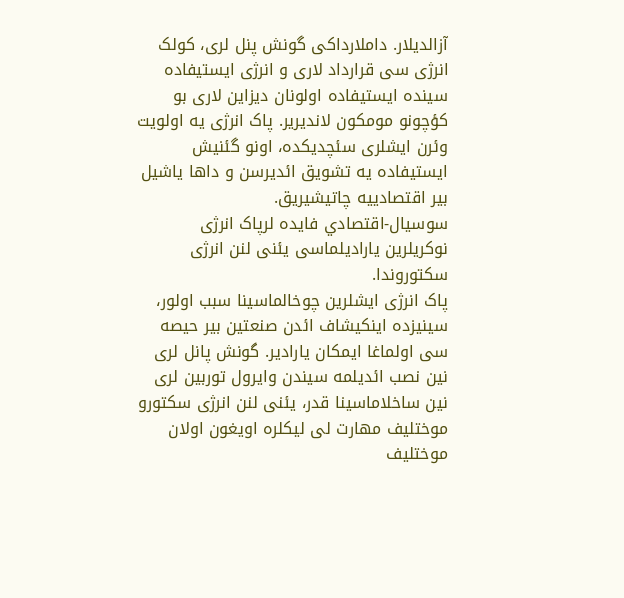آزالدیلار. داملارداکی گونش پنل لری، کولک انرژی سی قرارداد لاری و انرژی ایستیفاده سینده ایستیفاده اولونان دیزاین لاری بو کؤچونو مومکون لاندیریر. پاک انرژی یه اولویت وئرن ایشلری سئچدیکده، اونو گئنیش ایستیفاده یه تشویق ائدیرسن و داها یاشیل بیر اقتصادییه چاتیشیریق.
سوسیال-اقتصادي فايده لرپاک انرژی
نوکریلرین یارادیلماسی یئنی لنن انرژی سکتوروندا.
پاک انرژی ایشلرین چوخالماسینا سبب اولور، سینیزده اینکیشاف ائدن صنعتین بیر حیصه سی اولماغا ایمکان یارادیر. گونش پانل لری نین نصب ائدیلمه سیندن وایرول توربین لری نین ساخلاماسینا قدر، یئنی لنن انرژی سکتورو موختلیف مهارت لی لیکلره اویغون اولان موختلیف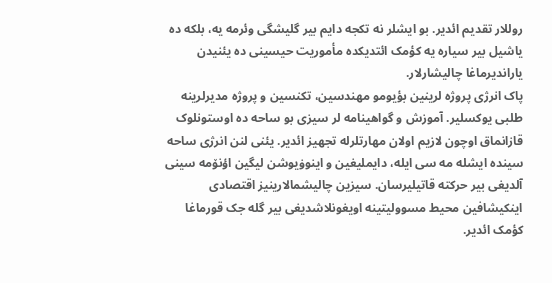روللار تقدیم ائدیر. بو ایشلر نه تکجه دایم بیر گلیشگی وئرمه یه، بلکه ده یاشیل بیر سیاره یه کؤمک ائتدیکده مأموریت حیسینی ده یئنیدن یاراندیرماغا چالیشارلار.
پاک انرژی پروژه لرینین بؤیومو مهندسین، تکنسین و پروژه مدیرلرینه طلبی یوکسلیر. آموزش و گواهینامه لر سیزی بو ساحه ده اوستونلوک قازانماق اوچون لازیم اولان مهارتلرله تجهیز ائدیر. یئنی لنن انرژی ساحه سینده ایشله مه سی ایله، دایملیغین و اینوۏیوشن لیگین اؤنۆمه سینی آلدیغی بیر حرکته قاتیلیرسان. سیزین چالیشمالارینیز اقتصادی اینکیشافین محیط مسوولیتینه اویغونلاشدیغی بیر گله جک قورماغا کؤمک ائدیر.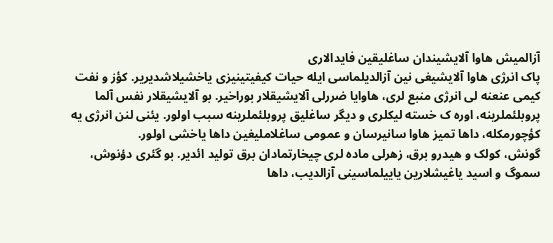آزالمیش هاوا آلایشیندان ساغلیقین فایدالاری
پاک انرژی هاوا آلایشیغی نین آزالدیلماسی ایله حیات کیفیتینیزی یاخشیلاشدیریر. کؤز و نفت کیمی عنعنه لی انرژی منبع لری، هاوایا ضررلی آلایشیقلار بوراخیر. بو آلایشیقلار نفس آلما پروبلئملرینه، اوره ک خسته لیکلری و دیگر ساغلیق پروبلئملرینه سبب اولور. یئنی لنن انرژی یه کؤچورمکله، داها تمیز هاوا سانیرسان و عمومی ساغلاملیغین داها یاخشی اولور.
گونش، کولک و هیدرو برق، زهرلی ماده لری چیخارتمادان برق تولید ائدیر. بو گئری دؤنوش، سموگ و اسید یاغیشلارین یاییلماسینی آزالدیب، داها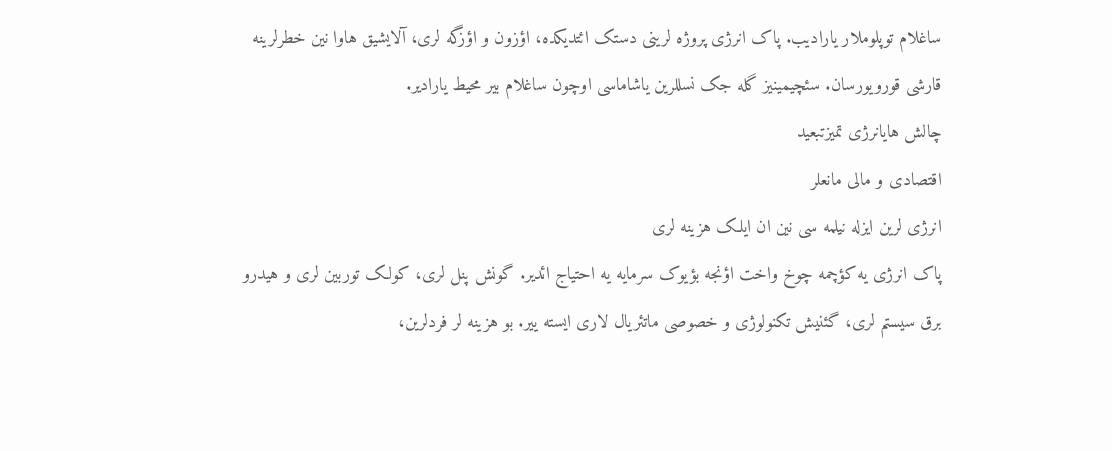ساغلام توپلوملار یارادیب. پاک انرژی پروژه لرینی دستک ائتدیکده، اؤزون و اؤزگه لری، آلایشیق هاوا نین خطرلرینه قارشی قورویورسان. سئچیمینیز گله جک نسللرین یاشاماسی اوچون ساغلام بیر محیط یارادیر.
چالش هايانرژی تمیزتبعید
اقتصادی و مالی مانعلر
انرژی لرین ایزله نیلمه سی نین ان ایلک هزینه لری
پاک انرژی یه کؤچمه چوخ واخت اؤنجه بؤیوک سرمایه یه احتیاج ائدیر. گونش پنل لری، کولک توربین لری و هیدرو برق سیستم لری، گئنیش تکنولوژی و خصوصی ماتئریال لاری ایسته ییر. بو هزینه لر فردلرین،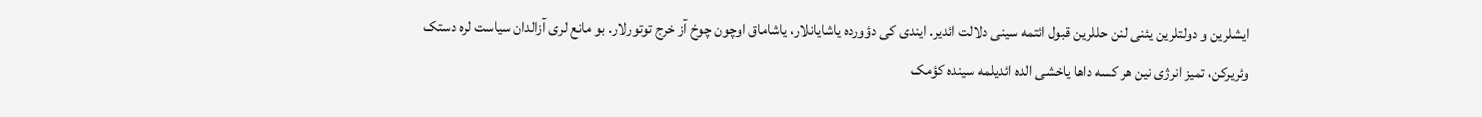ایشلرین و دولتلرین یئنی لنن حللرین قبول ائتمه سینی دلالت ائدیر. ایندی کی دؤورده یاشایانلار، یاشاماق اوچون چوخ آز خرج توتورلار. بو مانع لری آزالدان سیاست لره دستک وئریرکن، تمیز انرژی نین هر کسه داها یاخشی الده ائدیلمه سینده کؤمک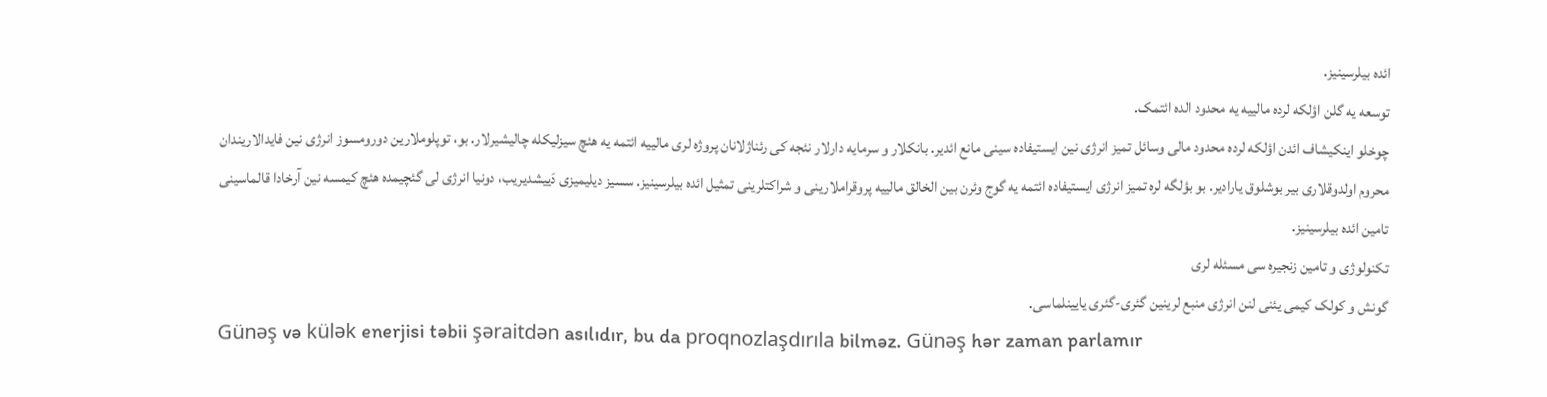ائده بیلرسینیز.
توسعه يه گلن اؤلکه لرده مالييه يه محدود الده ائتمک.
چوخلو اینکیشاف ائدن اؤلکه لرده محدود مالی وسائل تمیز انرژی نین ایستیفاده سینی مانع ائدیر. بانکلار و سرمایه دارلار نئجه کی رئناژلانان پروژه لری مالییه ائتمه یه هئچ سیزلیکله چالیشیرلار. بو، توپلوملارین دورومسوز انرژی نین فایدالاریندان محروم اولدوقلاری بیر بوشلوق یارادیر. بو بؤلگه لره تمیز انرژی ایستیفاده ائتمه یه گوج وئرن بین الخالق مالییه پروقراملارینی و شراکتلرینی تمثیل ائده بیلرسینیز. سسیز دیلیمیزی دَییشدیریب، دونیا انرژی لی گئچیمده هئچ کیمسه نین آرخادا قالماسینی تامین ائده بیلرسینیز.
تکنولوژی و تامین زنجیره سی مسئله لری
گونش و کولک کیمی یئنی لنن انرژی منبع لرینین گئری-گئری یایینلماسی.
Günəş və külək enerjisi təbii şəraitdən asılıdır, bu da proqnozlaşdırıla bilməz. Günəş hər zaman parlamır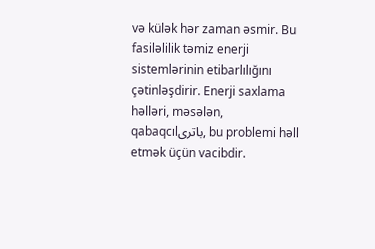və külək hər zaman əsmir. Bu fasiləlilik təmiz enerji sistemlərinin etibarlılığını çətinləşdirir. Enerji saxlama həlləri, məsələn, qabaqcılباتری, bu problemi həll etmək üçün vacibdir.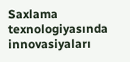Saxlama texnologiyasında innovasiyaları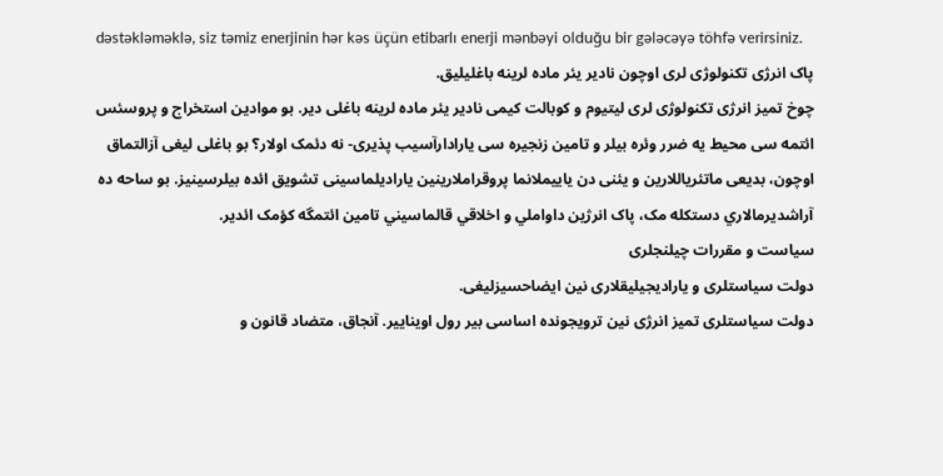dəstəkləməklə, siz təmiz enerjinin hər kəs üçün etibarlı enerji mənbəyi olduğu bir gələcəyə töhfə verirsiniz.
پاک انرژی تکنولوژی لری اوچون نادیر یئر ماده لرینه باغلیلیق.
چوخ تمیز انرژی تکنولوژی لری لیتیوم و کوبالت کیمی نادیر یئر ماده لرینه باغلی دیر. بو موادین استخراج و پروسئس ائتمه سی محیط یه ضرر وئره بیلر و تامین زنجیره سی یارادارآسیب پذیری- نه دئمک اولار؟ بو باغلی لیغی آزالتماق اوچون، بدیعی ماتئریاللارین و یئنی دن یاییملانما پروقراملارینین یارادیلماسینی تشویق ائده بیلرسینیز. بو ساحه ده آراشديرمالاري دستکله مک، پاک انرژين داواملي و اخلاقي قالماسيني تامین ائتمگه کؤمک ائدير.
سیاست و مقررات چیلنجلری
دولت سیاستلری و یارادیجیلیقلاری نین ایضاحسیزلیغی.
دولت سیاستلری تمیز انرژی نین ترویجونده اساسی بیر رول اویناییر. آنجاق، متضاد قانون و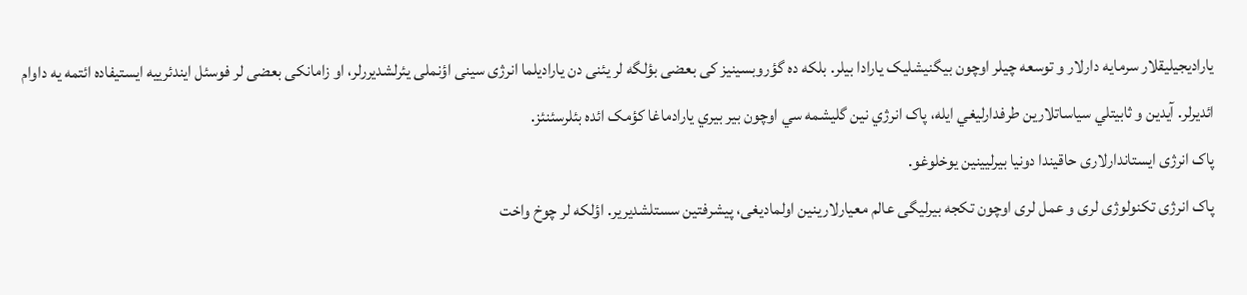یارادیجیلیقلار سرمایه دارلار و توسعه چیلر اوچون بیگنیشلیک یارادا بیلر. بلکه ده گؤروبسینیز کی بعضی بؤلگه لر یئنی دن یارادیلما انرژی سینی اؤنملی یئرلشدیررلر، او زامانکی بعضی لر فوسئل ایندئرییه ایستیفاده ائتمه یه داوام ائدیرلر. آيدين و ثابيتلي سياساتلارين طرفدارليغي ايله، پاک انرژي نين گليشمه سي اوچون بير بيري يارادماغا کؤمک ائده بئلرسئنئز.
پاک انرژی ایستاندارلاری حاقیندا دونیا بیرلیینین یوخلوغو.
پاک انرژی تکنولوژی لری و عمل لری اوچون تکجه بیرلیگی عالم معیارلارینین اولمادیغی، پیشرفتین سستلشدیریر. اؤلکه لر چوخ واخت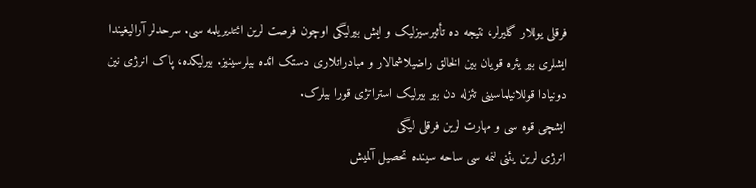فرقلی یوللار گلیرلر، نتیجه ده تأثیرسیزلیک و ایش بیرلیگی اوچون فرصت لرین ائتدیریلمه سی. سرحدلر آرالیغیندا ایشلری بیر یئره قویان بین الخالق راضیلاشمالار و مبادراتلاری دستک ائده بیلرسینیز. بیرلیکده، پاک انرژی نین دونیادا قوللانیلماسینی تئزله دن بیر بیرلیک استراتژی قورا بیلرک.
ایشچی قوه سی و مهارت لرین فرقلی لیگی
انرژی لرین یئنی لنمه سی ساحه سینده تحصیل آلمیش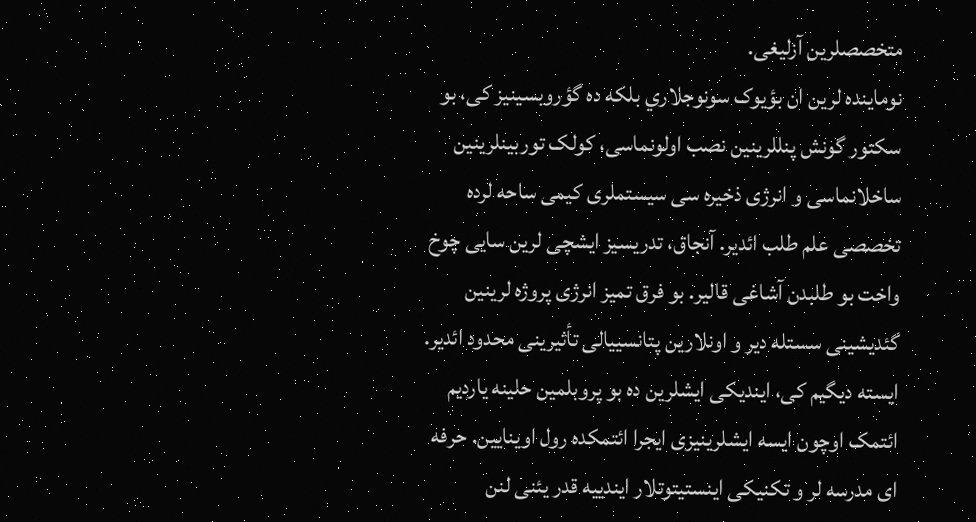متخصصلرین آزلیغی.
نوماينده لرين ان بؤيوک سونوجلاري بلکه ده گؤروبسینیز کی، بو سکتور گونش پنللرینین نصب اولونماسی، کولک توربینلرینین ساخلانماسی و انرژی ذخیره سی سیستملری کیمی ساحه لرده تخصصی علم طلب ائدیر. آنجاق، تدریسیز ایشچی لرین سایی چوخ واخت بو طلبدن آشاغی قالیر. بو فرق تمیز انرژی پروژه لرینین گئدیشینی سستله دیر و اونلارین پتانسییالی تأثیرینی محدود ائدیر.
ایسته دیگیم کی، ایندیکی ایشلرین ده بو پروبلمین حلینه یاردیم ائتمک اوچون ایسه ایشلرینیزی ایجرا ائتمکده رول اوینایین. حرفه ای مدرسه لر و تکنیکی اینستیتوتلار ایندییه قدر یئنی لنن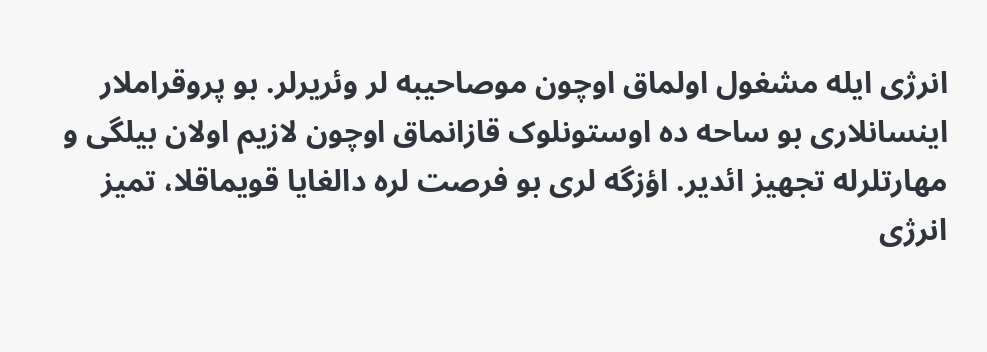انرژی ایله مشغول اولماق اوچون موصاحیبه لر وئریرلر. بو پروقراملار اینسانلاری بو ساحه ده اوستونلوک قازانماق اوچون لازیم اولان بیلگی و مهارتلرله تجهیز ائدیر. اؤزگه لری بو فرصت لره دالغایا قویماقلا، تمیز انرژی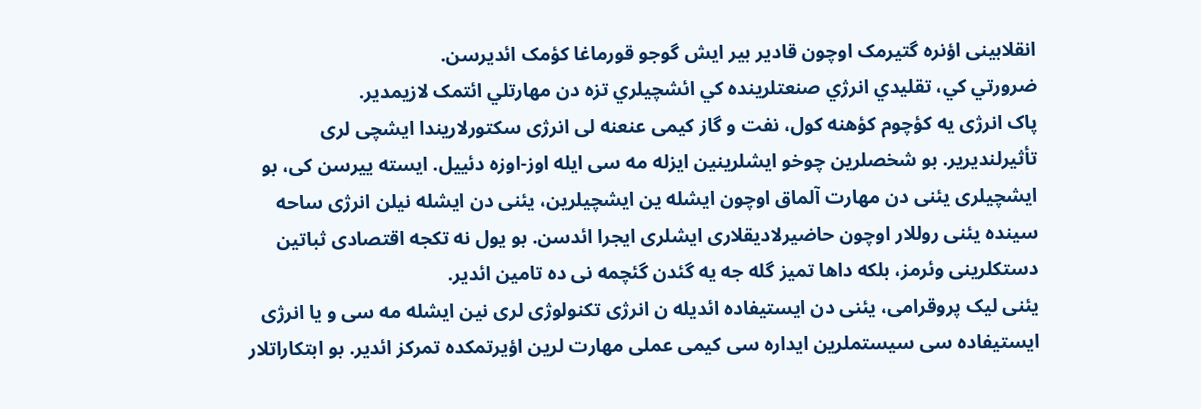انقلابینی اؤنره گتیرمک اوچون قادیر بیر ایش گوجو قورماغا کؤمک ائدیرسن.
ضرورتي کي، تقليدي انرژي صنعتلرينده کي ائشچيلري تزه دن مهارتلي ائتمک لازيمدير.
پاک انرژی یه کؤچوم کؤهنه کول، نفت و گاز کیمی عنعنه لی انرژی سکتورلاریندا ایشچی لری تأثیرلندیریر. بو شخصلرین چوخو ایشلرینین ایزله مه سی ایله اوز-اوزه دئییل. ایسته ییرسن کی، بو ایشچیلری یئنی دن مهارت آلماق اوچون ایشله ین ایشچیلرین، یئنی دن ایشله نیلن انرژی ساحه سینده یئنی روللار اوچون حاضیرلادیقلاری ایشلری ایجرا ائدسن. بو یول نه تکجه اقتصادی ثباتین دستکلرینی وئرمز، بلکه داها تمیز گله جه یه گئدن گئچمه نی ده تامین ائدیر.
یئنی لیک پروقرامی، یئنی دن ایستیفاده ائدیله ن انرژی تکنولوژی لری نین ایشله مه سی و یا انرژی ایستیفاده سی سیستملرین ایداره سی کیمی عملی مهارت لرین اؤیرتمکده تمرکز ائدیر. بو ابتکاراتلار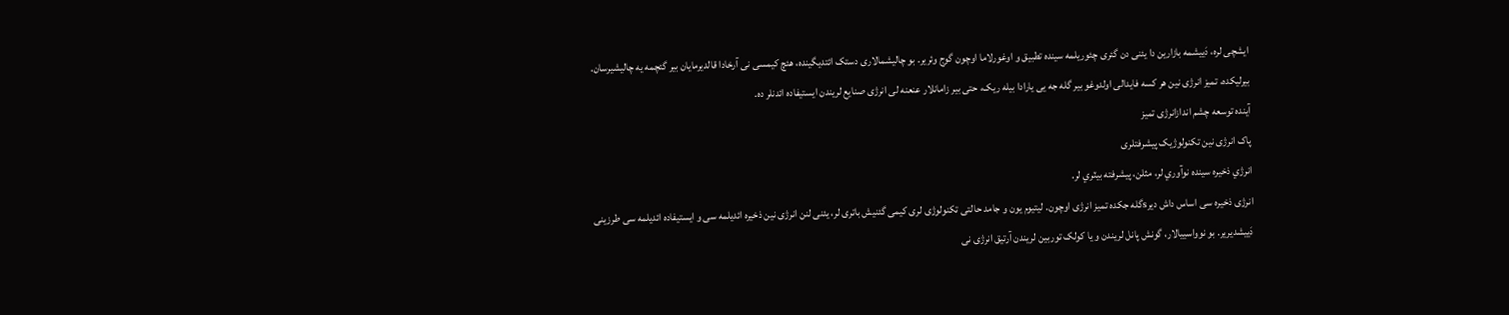ایشچی لره، دَییشمه بازارین دا یئنی دن گئری چئوریلمه سینده تطبیق و اوغورلاما اوچون گوج وئریر. بو چالیشمالاری دستک ائتدیگینده، هئچ کیمسی نی آرخادا قالدیرمایان بیر گئچمه یه چالیشیرسان. بیرلیکده، تمیز انرژی نین هر کسه فایدالی اولدوغو بیر گله جه یی یارادا بیله ریک، حتی بیر زامانلار عنعنه لی انرژی صنایع لریندن ایستیفاده ائدنلر ده.
آينده توسعه چشم اندازانرژی تمیز
پاک انرژی نین تکنولوژیک پیشرفتلری
انرژي ذخیره سينده نوآوري لر، مثلن، پيشرفته بيٽري لر.
انرژی ذخیره سی اساس داش دیرsگله جکده تمیز انرژی اوچون. لیتیوم یون و جامد حالتی تکنولوژی لری کیمی گئنیش باتری لر، یئنی لنن انرژی نین ذخیره ائدیلمه سی و ایستیفاده ائدیلمه سی طرزینی دَییشدیریر. بو نوواسییالار، گونش پانل لریندن و یا کولک توربین لریندن آرتیق انرژی نی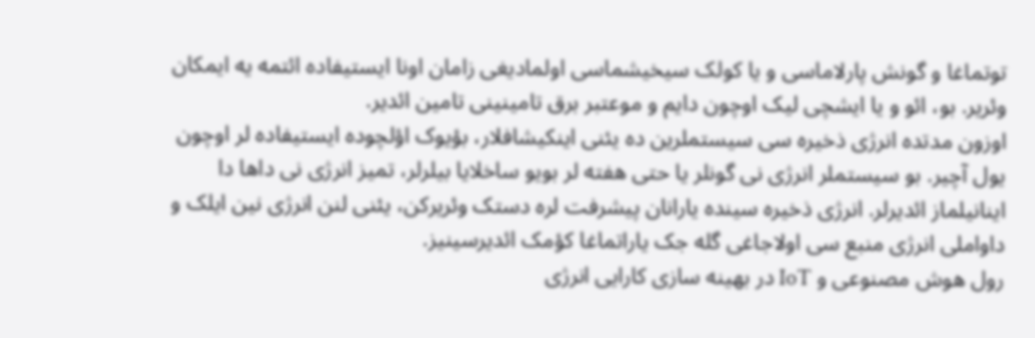توتماغا و گونش پارلاماسی و یا کولک سیخیشماسی اولمادیغی زامان اونا ایستیفاده ائتمه یه ایمکان وئریر. بو، ائو و یا ایشچی لیک اوچون دایم و موعتبر برق تامینینی تامین ائدیر.
اوزون مدتده انرژی ذخیره سی سیستملرین ده یئنی اینکیشافلار، بؤیوک اؤلچوده ایستیفاده لر اوچون یول آچیر. بو سیستملر انرژی نی گونلر یا حتی هفته لر بویو ساخلایا بیلرلر، تمیز انرژی نی داها دا اینانیلماز ائدیرلر. انرژی ذخیره سینده یارانان پیشرفت لره دستک وئریرکن، یئنی لنن انرژی نین ایلک و داواملی انرژی منبع سی اولاجاغی گله جک یاراتماغا کؤمک ائدیرسینیز.
رول هوش مصنوعی و IoT در بهینه سازی کارایی انرژی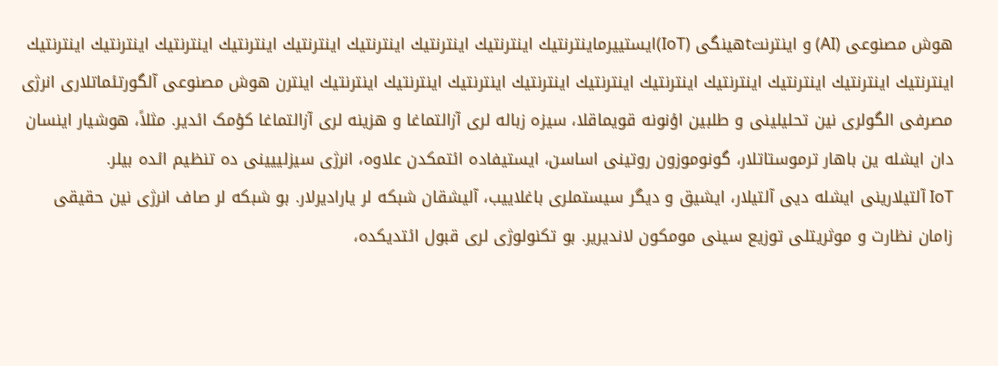هوش مصنوعی (AI) و اینترنتtهینگی (IoT)ایستییرماينترنتيك اينترنتيك اينترنتيك اينترنتيك اينترنتيك اينترنتيك اينترنتيك اينترنتيك اينترنتيك اينترنتيك اينترنتيك اينترنتيك اينترنتيك اينترنتيك اينترنتيك اينترنتيك اينترنتيك اينترنتيك اينترنتيك اينترن هوش مصنوعی آلگورتئماتلاری انرژی مصرفی الگولری نین تحلیلینی و طلبین اؤنونه قویماقلا، سیزه زباله لری آزالتماغا و هزینه لری آزالتماغا کؤمک ائدیر. مثلاً، هوشیار اینسان دان ایشله ین باهار ترموستاتلار، گونوموزون روتینی اساسن، ایستیفاده ائتمکدن علاوه، انرژی سیزلییینی ده تنظیم ائده بیلر.
IoT آلتیلارینی ایشله دیی آلتیلار، ایشیق و دیگر سیستملری باغلاییب، آلیشقان شبکه لر یارادیرلار. بو شبکه لر صاف انرژی نین حقیقی زامان نظارت و موثریتلی توزیع سینی مومکون لاندیریر. بو تکنولوژی لری قبول ائتدیکده،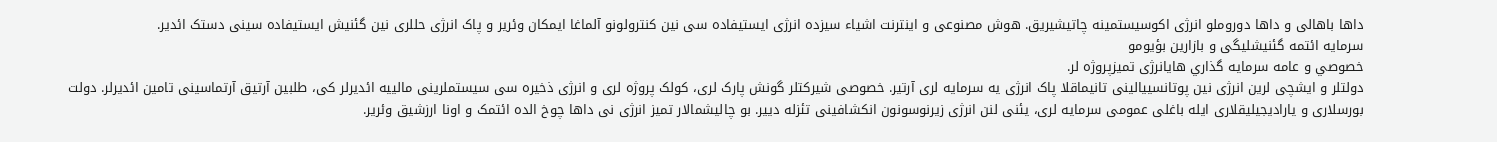داها باهالی و داها دوروملو انرژی اکوسیستمینه چاتیشیریق. هوش مصنوعی و اینترنت اشیاء سیزده انرژی ایستیفاده سی نین کنترولونو آلماغا ایمکان وئریر و پاک انرژی حللری نین گئنیش ایستیفاده سینی دستک ائدیر.
سرمایه ائتمه گئنیشلیگی و بازارین بؤیومو
خصوصي و عامه سرمايه گذاري هايانرژی تمیزپروژه لر.
دولتلر و ایشچی لرین انرژی نین پوتانسییالینی تانیماقلا پاک انرژی یه سرمایه لری آرتیر. خصوصی شیرکتلر گونش پارک لری، کولک پروژه لری و انرژی ذخیره سی سیستملرینی مالییه ائدیرلر کی، طلبین آرتیق آرتماسینی تامین ائدیرلر. دولت بورسلاری و یارادیجیلیقلاری ایله باغلی عمومی سرمایه لری، یئنی لنن انرژی زیرنوسونون انکشافینی تئزله دییر. بو چالیشمالار تمیز انرژی نی داها چوخ الده ائتمک و اونا ارزشیق وئریر.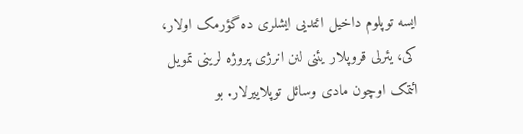ایسه توپلوم داخیل ائتدیی ایشلری ده گؤرمک اولار، کی، یئرلی قروپلار یئنی لنن انرژی پروژه لرینی تمویل ائتمک اوچون مادی وسائل توپلاییرلار. بو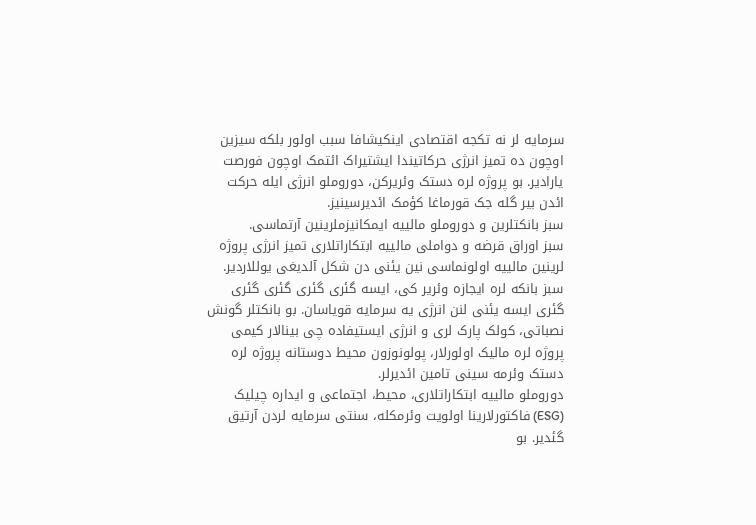سرمایه لر نه تکجه اقتصادی اینکیشافا سبب اولور بلکه سیزین اوچون ده تمیز انرژی حرکاتیندا ایشتیراک ائتمک اوچون فورصت یارادیر. بو پروژه لره دستک وئریرکن، دوروملو انرژی ایله حرکت ائدن بیر گله جک قورماغا کؤمک ائدیرسینیز.
سبز بانکتلرین و دوروملو مالییه ایمکانیزملرینین آرتماسی.
سبز اوراق قرضه و دواملی مالییه ابتکاراتلاری تمیز انرژی پروژه لرینین مالییه اولونماسی نین یئنی دن شکل آلدیغی یوللاردیر. سبز بانکه لره ایجازه وئریر کی، ایسه گئری گئری گئری گئری گئری ایسه یئنی لنن انرژی یه سرمایه قویاسان. بو بانکتلر گونش نصباتی، کولک پارک لری و انرژی ایستیفاده چی بینالار کیمی پروژه لره مالیک اولورلار، پولونوزون محیط دوستانه پروژه لره دستک وئرمه سینی تامین ائدیرلر.
دوروملو مالییه ابتکاراتلاری، محیط، اجتماعی و ایداره چیلیک (ESG) فاکتورلارینا اولویت وئرمکله، سنتی سرمایه لردن آرتیق گئدیر. بو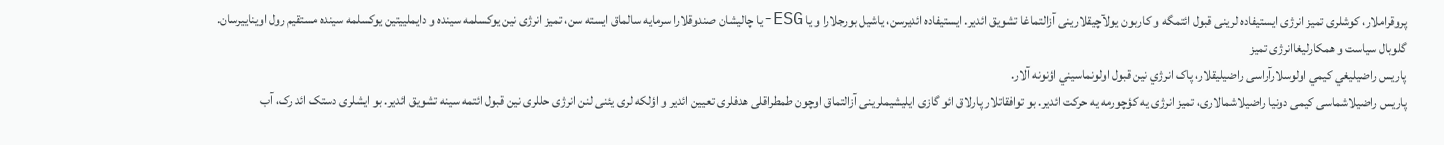پروقراملار، کوشلری تمیز انرژی ایستیفاده لرینی قبول ائتمگه و کاربون یولآچیقلارینی آزالتماغا تشویق ائدیر. ایستیفاده ائدیرسن، یاشیل بورجلارا و یا ESG-یا چالیشان صندوقلارا سرمایه سالماق ایسته سن، تمیز انرژی نین یوکسلمه سینده و دایملییتین یوکسلمه سینده مستقیم رول اویناییرسان.
گلوبال سیاست و همکارلیغاانرژی تمیز
پاريس راضيليغي کيمي اولوسلارآراسی راضيليقلار، پاک انرژي نين قبول اولونماسيني اؤنونه آلار.
پاریس راضیلاشماسی کیمی دونیا راضیلاشمالاری، تمیز انرژی یه کؤچورمه یه حرکت ائدیر. بو توافقاتلار پارلاق ائو گازی ایلیشیملرینی آزالتماق اوچون طمطراقلی هدفلری تعیین ائدیر و اؤلکه لری یئنی لنن انرژی حللری نین قبول ائتمه سینه تشویق ائدیر. بو ایشلری دستک ائد رک، آب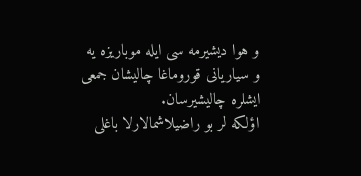و هوا دیشیرمه سی ایله موباریزه یه و سیاریانی قوروماغا چالیشان جمعی ایشلره چالیشیرسان.
اؤلکه لر بو راضیلاشمالارلا باغلی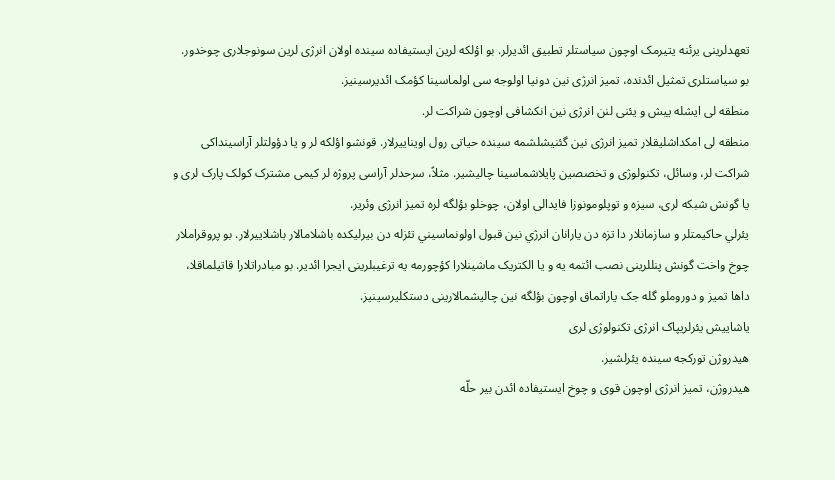تعهدلرینی يرئنه يتیرمک اوچون سیاستلر تطبیق ائدیرلر. بو اؤلکه لرین ایستیفاده سینده اولان انرژی لرین سونوجلاری چوخدور. بو سیاستلری تمثیل ائدنده، تمیز انرژی نین دونیا اولوجه سی اولماسینا کؤمک ائدیرسینیز.
منطقه لی ایشله ییش و یئنی لنن انرژی نین انکشافی اوچون شراکت لر.
منطقه لی امکداشلیقلار تمیز انرژی نین گئنیشلشمه سینده حیاتی رول اویناییرلار. قونشو اؤلکه لر و یا دؤولتلر آراسینداکی شراکت لر، وسائل، تکنولوژی و تخصصین پایلاشماسینا چالیشیر. مثلاً، سرحدلر آراسی پروژه لر کیمی مشترک کولک پارک لری و یا گونش شبکه لری، سیزه و توپلومونوزا فایدالی اولان، چوخلو بؤلگه لره تمیز انرژی وئریر.
يئرلي حاكيمتلر و سازمانلار دا تزه دن يارانان انرژي نين قبول اولونماسيني تئزله دن بيرليکده باشلامالار باشلاييرلار. بو پروقراملار چوخ واخت گونش پنللرینی نصب ائتمه یه و یا الکتریک ماشینلارا کؤچورمه یه ترغیبلرینی ایجرا ائدیر. بو مبادراتلارا قاتیلماقلا، داها تمیز و دوروملو گله جک یاراتماق اوچون بؤلگه نین چالیشمالارینی دستکلیرسینیز.
یاشاییش یئرلریپاک انرژی تکنولوژی لری
هیدروژن تورکجه سینده یئرلشیر.
هیدروژن، تمیز انرژی اوچون قوی و چوخ ایستیفاده ائدن بیر حلّه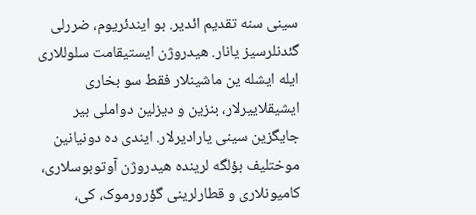سینی سنه تقدیم ائدیر. بو ایندئریوم، ضررلی گئدنلرسیز یانار. هیدروژن ایستیقامت سلوللاری ایله ایشله ین ماشینلار فقط سو بخاری ایشیقلاییرلار، بنزین و دیزلین دواملی بیر جایگزین سینی یارادیرلار. ایندی ده دونیانین موختلیف بؤلگه لرینده هیدروژن آوتوبوسلاری، کامیونلاری و قطارلرینی گؤرورموک، کی،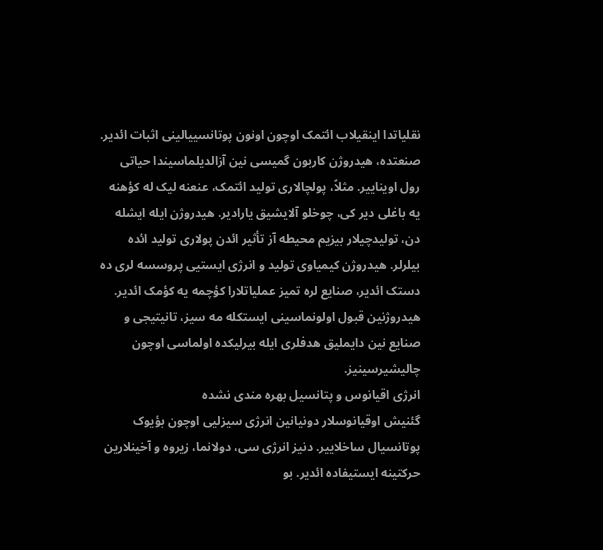نقلیاتدا اینقیلاب ائتمک اوچون اونون پوتانسییالینی اثبات ائدیر.
صنعتده، هیدروژن کاربون گمیسی نین آزالدیلماسیندا حیاتی رول اویناییر. مثلاً، پولچالاری تولید ائتمک، عنعنه لیک له کؤهنه یه باغلی دیر کی، چوخلو آلایشیق یارادیر. هیدروژن ایله ایشله دن، تولیدچیلار بیزیم محیطه آز تأثیر ائدن پولاری تولید ائده بیلرلر. هیدروژن کیمیاوی تولید و انرژی ایستیی پروسسه لری ده دستک ائدیر، صنایع لره تمیز عملیاتلارا کؤچمه یه کؤمک ائدیر. هیدروژنین قبول اولونماسینی ایستکله مه سیز، تانیتیجی و صنایع نین دایملیق هدفلری ایله بیرلیکده اولماسی اوچون چالیشیرسینیز.
انرژی اقیانوس و پتانسیل بهره مندی نشده
گئنیش اوقیانوسلار دونیانین انرژی سیزلیی اوچون بؤیوک پوتانسیال ساخلاییر. دنیز انرژی سی، دولانما، زیروه و آخینلارین حرکتینه ایستیفاده ائدیر. بو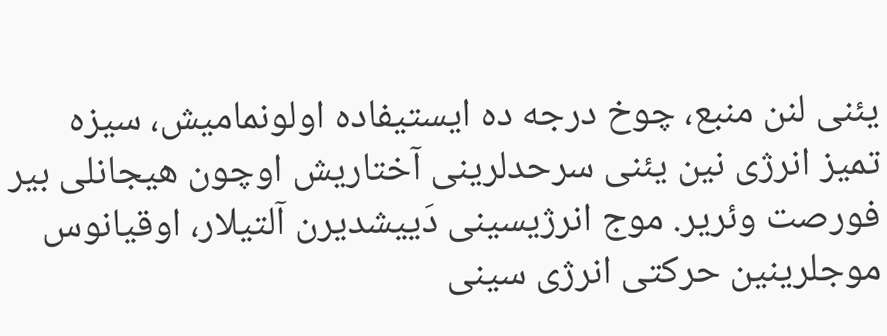یئنی لنن منبع، چوخ درجه ده ایستیفاده اولونمامیش، سیزه تمیز انرژی نین یئنی سرحدلرینی آختاریش اوچون هیجانلی بیر فورصت وئریر. موج انرژیسینی دَییشدیرن آلتیلار، اوقیانوس موجلرینین حرکتی انرژی سینی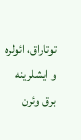توتاراق، ائولره و ایشلرینه برق وئرن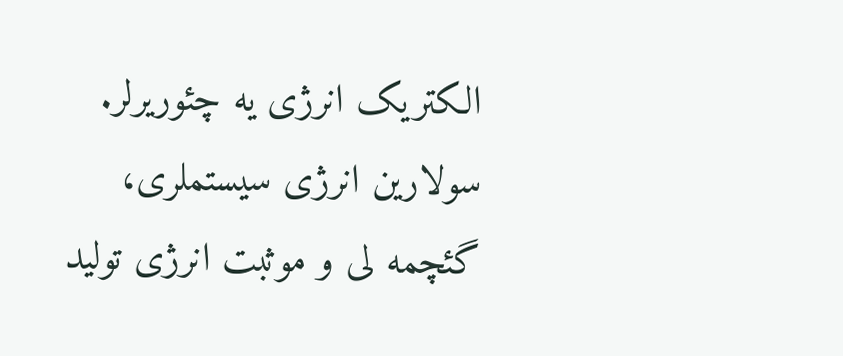الکتریک انرژی یه چئوریرلر. سولارین انرژی سیستملری، گئچمه لی و موثبت انرژی تولید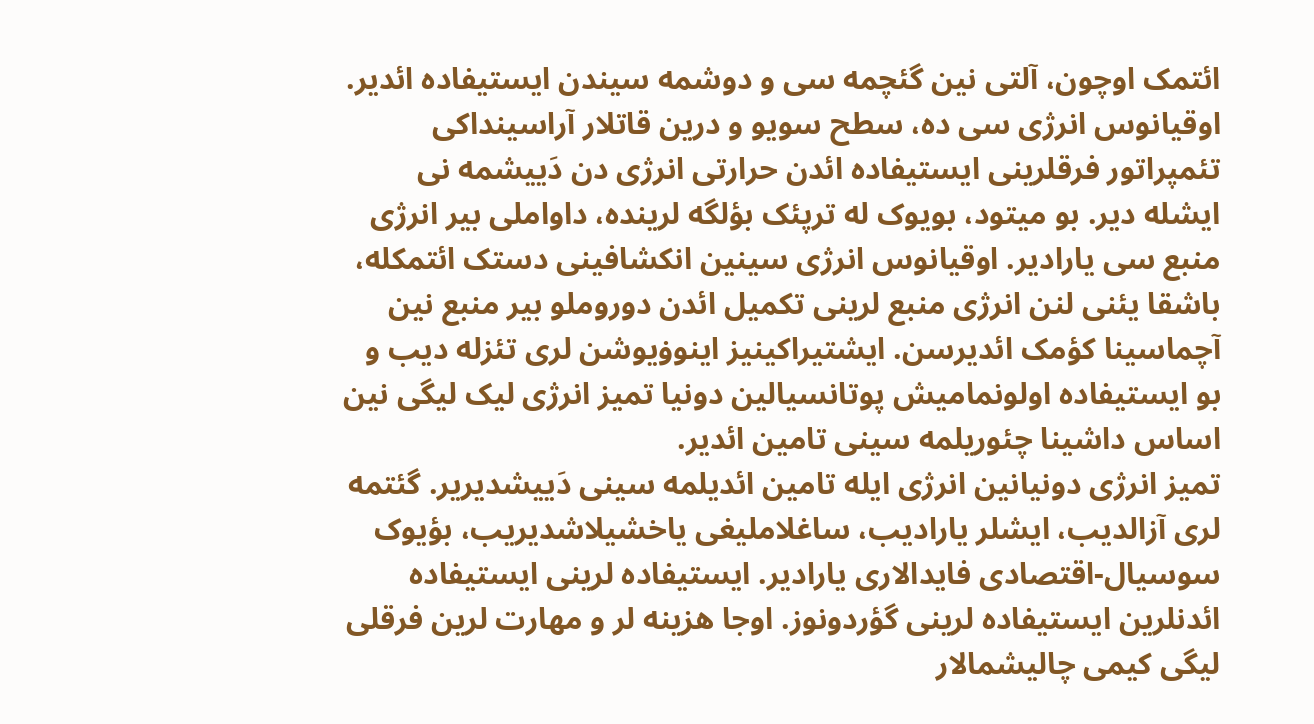ائتمک اوچون، آلتی نین گئچمه سی و دوشمه سیندن ایستیفاده ائدیر.
اوقیانوس انرژی سی ده، سطح سویو و درین قاتلار آراسینداکی تئمپراتور فرقلرینی ایستیفاده ائدن حرارتی انرژی دن دَییشمه نی ایشله دیر. بو میتود، بویوک له ترپئک بؤلگه لرینده، داواملی بیر انرژی منبع سی یارادیر. اوقیانوس انرژی سینین انکشافینی دستک ائتمکله، باشقا یئنی لنن انرژی منبع لرینی تکمیل ائدن دوروملو بیر منبع نین آچماسینا کؤمک ائدیرسن. ایشتیراکینیز اینوۏیوشن لری تئزله دیب و بو ایستیفاده اولونمامیش پوتانسیالین دونیا تمیز انرژی لیک لیگی نین اساس داشینا چئوریلمه سینی تامین ائدیر.
تمیز انرژی دونیانین انرژی ایله تامین ائدیلمه سینی دَییشدیریر. گئتمه لری آزالدیب، ایشلر یارادیب، ساغلاملیغی یاخشیلاشدیریب، بؤیوک سوسیال-اقتصادی فایدالاری یارادیر. ایستیفاده لرینی ایستیفاده ائدنلرین ایستیفاده لرینی گؤردونوز. اوجا هزینه لر و مهارت لرین فرقلی لیگی کیمی چالیشمالار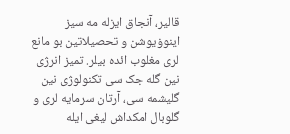قالیر، آنجاق ایزله مه سیز اینوۏیوشن و تحصیلاتین بو مانع لری مغلوب ائده بیلر. تمیز انرژی نین گله جک سی تکنولوژی نین گلیشمه سی، آرتان سرمایه لری و گلوبال امکداش لیغی ایله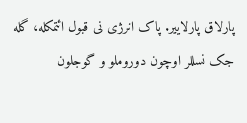پارلاق پارلاییر. پاک انرژی نی قبول ائتمکله، گله جک نسللر اوچون دوروملو و گوجلون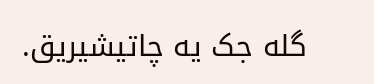گله جک یه چاتیشیریق.